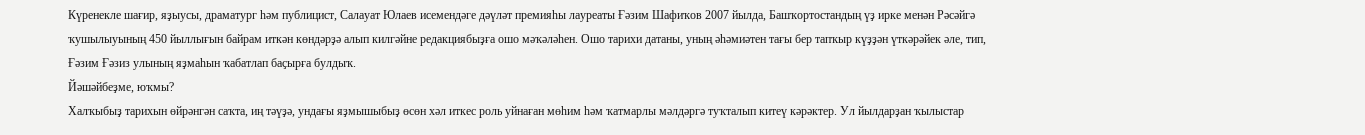Күренекле шағир, яҙыусы, драматург һәм публицист, Салауат Юлаев исемендәге дәүләт премияһы лауреаты Ғәзим Шафиҡов 2007 йылда, Башҡортостандың үҙ ирке менән Рәсәйгә ҡушылыуының 450 йыллығын байрам иткән көндәрҙә алып килгәйне редакциябыҙға ошо мәҡәләһен. Ошо тарихи датаны, уның әһәмиәтен тағы бер тапҡыр күҙҙән үткәрәйек әле, тип, Ғәзим Ғәзиз улының яҙмаһын ҡабатлап баҫырға булдыҡ.
Йәшәйбеҙме, юҡмы?
Халҡыбыҙ тарихын өйрәнгән саҡта, иң тәүҙә, ундағы яҙмышыбыҙ өсөн хәл иткес роль уйнаған мөһим һәм ҡатмарлы мәлдәргә туҡталып китеү кәрәктер. Ул йылдарҙан ҡылыстар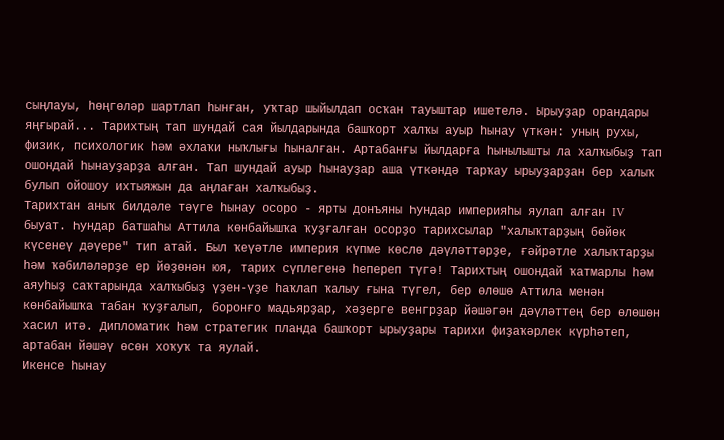сыңлауы, һөңгөләр шартлап һынған, уҡтар шыйылдап осҡан тауыштар ишетелә. Ырыуҙар орандары яңғырай... Тарихтың тап шундай сая йылдарында башҡорт халҡы ауыр һынау үткән: уның рухы, физик, психологик һәм әхлаҡи ныҡлығы һыналған. Артабанғы йылдарға һынылышты ла халҡыбыҙ тап ошондай һынауҙарҙа алған. Тап шундай ауыр һынауҙар аша үткәндә тарҡау ырыуҙарҙан бер халыҡ булып ойошоу ихтыяжын да аңлаған халҡыбыҙ.
Тарихтан аныҡ билдәле тәүге һынау осоро - ярты донъяны Һундар империяһы яулап алған IV быуат. Һундар батшаһы Аттила көнбайышҡа ҡуҙғалған осорҙо тарихсылар "халыҡтарҙың бөйөк күсенеү дәүере" тип атай. Был ҡеүәтле империя күпме көслө дәүләттәрҙе, ғәйрәтле халыҡтарҙы һәм ҡәбиләләрҙе ер йөҙөнән юя, тарих сүплегенә һепереп түгә! Тарихтың ошондай ҡатмарлы һәм аяуһыҙ саҡтарында халҡыбыҙ үҙен-үҙе һаҡлап ҡалыу ғына түгел, бер өлөшө Аттила менән көнбайышҡа табан ҡуҙғалып, боронғо мадьярҙар, хәҙерге венгрҙар йәшәгән дәүләттең бер өлөшөн хасил итә. Дипломатик һәм стратегик планда башҡорт ырыуҙары тарихи фиҙаҡәрлек күрһәтеп, артабан йәшәү өсөн хоҡуҡ та яулай.
Икенсе һынау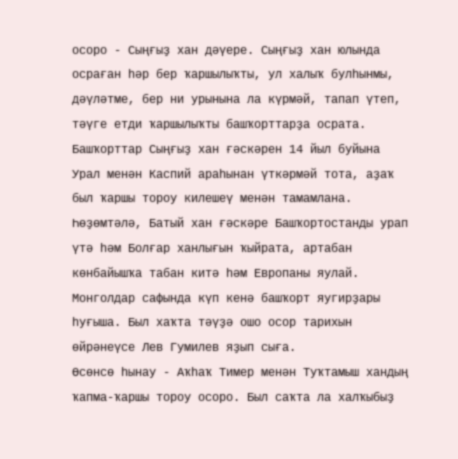осоро - Сыңғыҙ хан дәүере. Сыңғыҙ хан юлында осраған һәр бер ҡаршылыҡты, ул халыҡ булһынмы, дәүләтме, бер ни урынына ла күрмәй, тапап үтеп, тәүге етди ҡаршылыҡты башҡорттарҙа осрата. Башҡорттар Сыңғыҙ хан ғәскәрен 14 йыл буйына Урал менән Каспий араһынан үткәрмәй тота, аҙаҡ был ҡаршы тороу килешеү менән тамамлана. Һөҙөмтәлә, Батый хан ғәскәре Башҡортостанды урап үтә һәм Болғар ханлығын ҡыйрата, артабан көнбайышҡа табан китә һәм Европаны яулай. Монголдар сафында күп кенә башҡорт яугирҙары һуғыша. Был хаҡта тәүҙә ошо осор тарихын өйрәнеүсе Лев Гумилев яҙып сыға.
Өсөнсө һынау - Аҡһаҡ Тимер менән Туҡтамыш хандың ҡапма-ҡаршы тороу осоро. Был саҡта ла халҡыбыҙ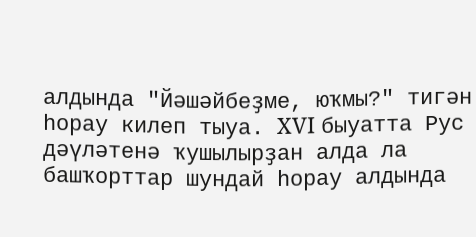алдында "Йәшәйбеҙме, юҡмы?" тигән һорау килеп тыуа. XVI быуатта Рус дәүләтенә ҡушылырҙан алда ла башҡорттар шундай һорау алдында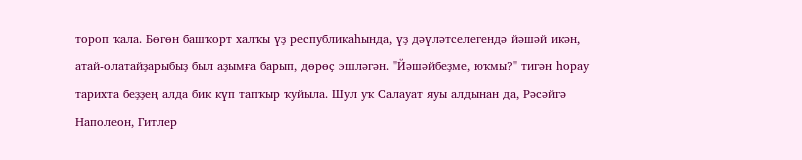тороп ҡала. Бөгөн башҡорт халҡы үҙ республикаһында, үҙ дәүләтселегендә йәшәй икән, атай-олатайҙарыбыҙ был аҙымға барып, дөрөҫ эшләгән. "Йәшәйбеҙме, юҡмы?" тигән һорау тарихта беҙҙең алда бик күп тапҡыр ҡуйыла. Шул уҡ Салауат яуы алдынан да, Рәсәйгә Наполеон, Гитлер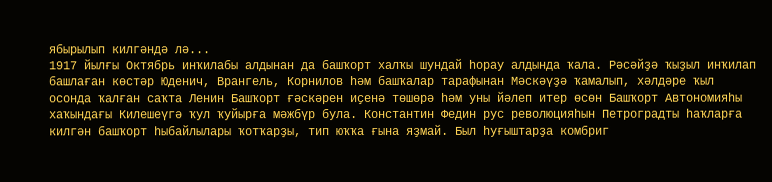ябырылып килгәндә лә...
1917 йылғы Октябрь инҡилабы алдынан да башҡорт халҡы шундай һорау алдында ҡала. Рәсәйҙә ҡыҙыл инҡилап башлаған көстәр Юденич, Врангель, Корнилов һәм башҡалар тарафынан Мәскәүҙә ҡамалып, хәлдәре ҡыл осонда ҡалған саҡта Ленин Башҡорт ғәскәрен иҫенә төшөрә һәм уны йәлеп итер өсөн Башҡорт Автономияһы хаҡындағы Килешеүгә ҡул ҡуйырға мәжбүр була. Константин Федин рус революцияһын Петроградты һаҡларға килгән башҡорт һыбайлылары ҡотҡарҙы, тип юҡҡа ғына яҙмай. Был һуғыштарҙа комбриг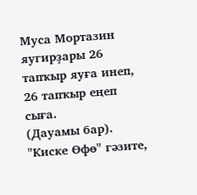Муса Мортазин яугирҙары 26 тапҡыр яуға инеп, 26 тапҡыр еңеп сыға.
(Дауамы бар).
"Киске Өфө" гәзите,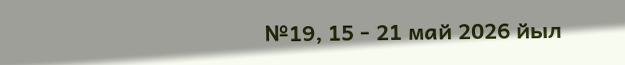№19, 15 - 21 май 2026 йыл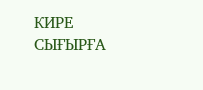КИРЕ СЫҒЫРҒА